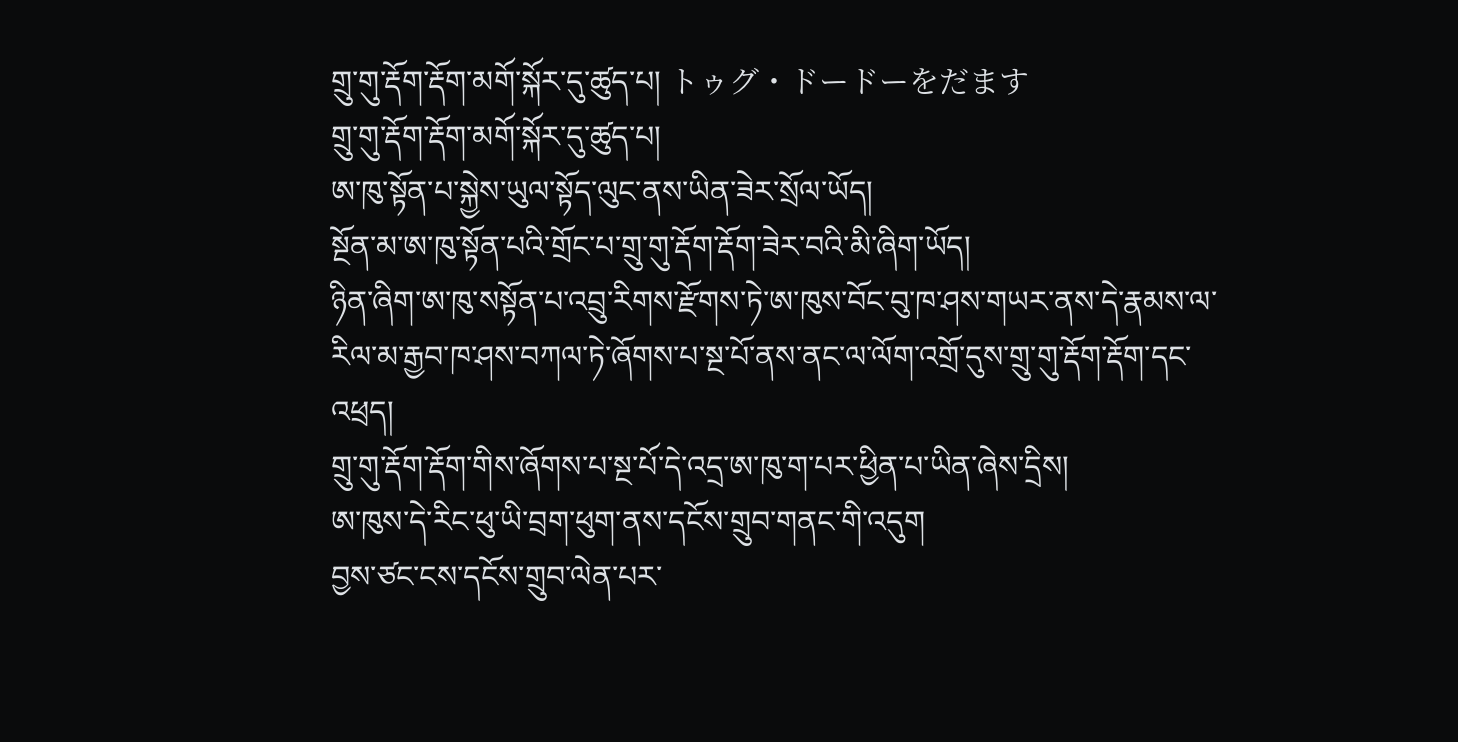གྲུ་གུ་རྡོག་རྡོག་མགོ་སྐོར་དུ་ཚུད་པ། トゥグ・ドードーをだます
གྲུ་གུ་རྡོག་རྡོག་མགོ་སྐོར་དུ་ཚུད་པ།
ཨ་ཁུ་སྟོན་པ་སྐྱེས་ཡུལ་སྟོད་ལུང་ནས་ཡིན་ཟེར་སྲོལ་ཡོད།
སྔོན་མ་ཨ་ཁུ་སྟོན་པའི་གྲོང་པ་གྲུ་གུ་རྡོག་རྡོག་ཟེར་བའི་མི་ཞིག་ཡོད།
ཉིན་ཞིག་ཨ་ཁུ་སསྟོན་པ་འབྲུ་རིགས་རྫོགས་ཏེ་ཨ་ཁུས་བོང་བུ་ཁ་ཤས་གཡར་ནས་དེ་རྣམས་ལ་རིལ་མ་རྒྱབ་ཁ་ཤས་བཀལ་ཏེ་ཞོགས་པ་སྔ་པོ་ནས་ནང་ལ་ལོག་འགྲོ་དུས་གྲུ་གུ་རྡོག་རྡོག་དང་འཕྲད།
གྲུ་གུ་རྡོག་རྡོག་གིས་ཞོགས་པ་སྔ་པོ་དེ་འདྲ་ཨ་ཁུ་ག་པར་ཕྱིན་པ་ཡིན་ཞེས་དྲིས།
ཨ་ཁུས་དེ་རིང་ཕུ་ཡི་བྲག་ཕུག་ནས་དངོས་གྲུབ་གནང་གི་འདུག
བྱས་ཙང་ངས་དངོས་གྲུབ་ལེན་པར་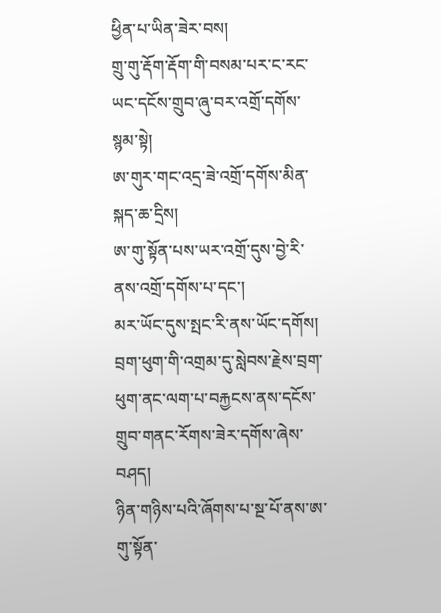ཕྱིན་པ་ཡིན་ཟེར་བས།
གྲུ་གུ་རྡོག་རྡོག་གི་བསམ་པར་ང་རང་ཡང་དངོས་གྲུབ་ཞུ་བར་འགྲོ་དགོས་སྙམ་སྟེ།
ཨ་གུར་གང་འདྲ་ཟེ་འགྲོ་དགོས་མིན་སྐད་ཆ་དྲིས།
ཨ་གུ་སྟོན་པས་ཡར་འགྲོ་དུས་བྱེ་རི་ནས་འགྲོ་དགོས་པ་དང་།
མར་ཡོང་དུས་སྤང་རི་ནས་ཡོང་དགོས།
བྲག་ཕུག་གི་འགྲམ་དུ་སླེབས་རྗེས་བྲག་ཕུག་ནང་ལག་པ་བརྐྱངས་ནས་དངོས་གྲུབ་གནང་རོགས་ཟེར་དགོས་ཞེས་བཤད།
ཉིན་གཉིས་པའི་ཞོགས་པ་སྔ་པོ་ནས་ཨ་གུ་སྟོན་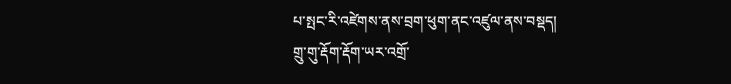པ་སྤང་རི་འཛེགས་ནས་བྲག་ཕུག་ནང་འཛུལ་ནས་བསྡད།
གྲུ་གུ་རྡོག་རྡོག་ཡར་འགྲོ་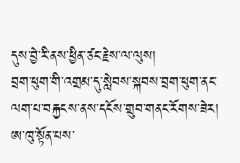དུས་བྱེ་རི་ནས་ཕྱིན་ཙང་རྗེས་ལ་ལུས།
བྲག་ཕུག་གི་འགྲམ་དུ་སླེབས་སྐབས་བྲག་ཕུག་ནང་ལག་པ་བརྐྱངས་ནས་དངོས་གྲུབ་གནང་རོགས་ཟེར།
ཨ་ཁུ་སྟོན་པས་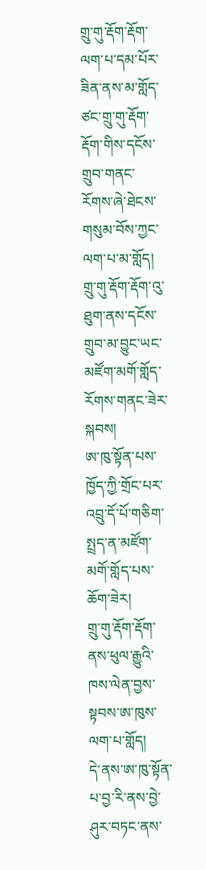གྲུ་གུ་རྡོག་རྡོག་ལག་པ་དམ་པོར་ཟིན་ནས་མ་གློད་ཙང་གྲུ་གུ་རྡོག་རྡོག་གིས་དངོས་གྲུབ་གནང་རོགས་ཞེ་ཐེངས་གསུམ་བོས་ཀྱང་ལག་པ་མ་གློད།
གྲུ་གུ་རྡོག་རྡོག་འུ་ཐུག་ནས་དངོས་གྲུབ་མ་བྱུང་ཡང་མཛོག་མགོ་གློད་རོགས་གནང་ཟེར་སྐབས།
ཨ་ཁུ་སྟོན་པས་ཁྱོད་ཀྱི་གྲོང་པར་འབྲུ་དོ་པོ་གཅིག་སྤྲད་ན་མཛོག་མགོ་གློད་པས་ཆོག་ཟེར།
གྲུ་གུ་རྡོག་རྡོག་ནས་ཕུལ་རྒྱུའི་ཁས་ལེན་བྱས་སྟབས་ཨ་ཁུས་ལག་པ་གློད།
དེ་ནས་ཨ་ཁུ་སྟོན་པ་བྱ་རི་ནས་བྱེ་ཤུར་བཏང་ནས་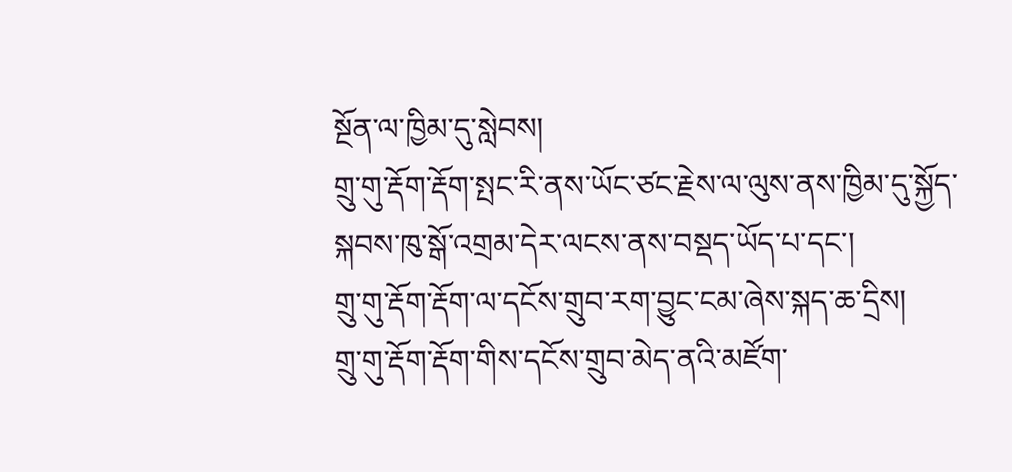སྔོན་ལ་ཁྱིམ་དུ་སླེབས།
གྲུ་གུ་རྡོག་རྡོག་སྤང་རི་ནས་ཡོང་ཙང་རྗེས་ལ་ལུས་ནས་ཁྱིམ་དུ་སྐྱོད་སྐབས་ཁུ་སྒོ་འགྲམ་དེར་ལངས་ནས་བསྡད་ཡོད་པ་དང་།
གྲུ་གུ་རྡོག་རྡོག་ལ་དངོས་གྲུབ་རག་བྱུང་ངམ་ཞེས་སྐད་ཆ་དྲིས།
གྲུ་གུ་རྡོག་རྡོག་གིས་དངོས་གྲུབ་མེད་ནའི་མཛོག་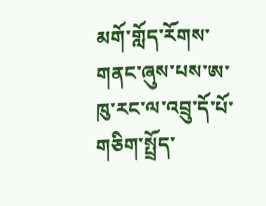མགོ་གློད་རོགས་གནང་ཞུས་པས་ཨ་ཁུ་རང་ལ་འབྲུ་དོ་པོ་གཅིག་སྤྲོད་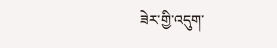ཟེར་གྱི་འདུག་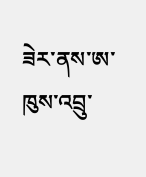ཟེར་ནས་ཨ་ཁུས་འབྲུ་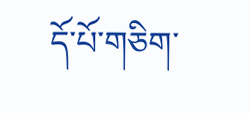དོ་པོ་གཅིག་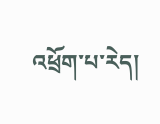འཕྲོག་པ་རེད།